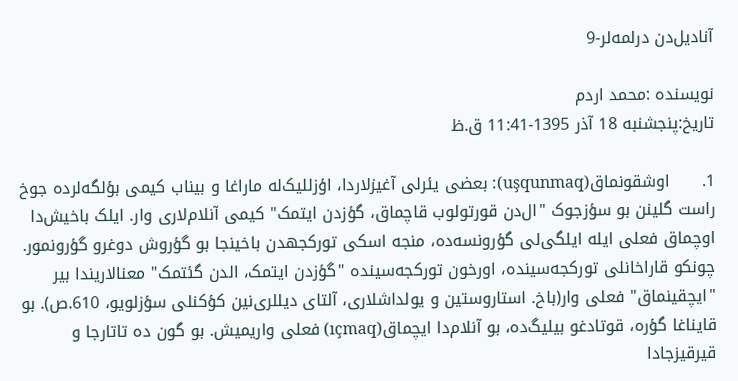آنادیل‌دن درلمه‌لر-9

نویسنده :محمد اردم
تاریخ:پنجشنبه 18 آذر 1395-11:41 ق.ظ

1.      اوشقونماق(uşqunmaq): بعضی یئرلی آغیزلاردا، اؤزللیک‌له ماراغا و بیناب کیمی بؤلگه‌لرده جوخ راست گلینن بو سؤزجوک "ال‌دن قورتولوب قاچماق، گؤزدن ایتمک" کیمی آنلام‌لاری وار. ایلک باخیش‌دا اوچماق فعلی ایله ایلگی‌لی گؤرونسه‌ده، منجه اسکی تورکجهدن باخینجا بو گؤروش دوغرو گؤرونمور. چونکو قاراخانلی تورکجه‌سینده، اورخون تورکجه‌سینده "گؤزدن ایتمک، الدن گئتمک" معنالاریندا بیر "ایچقینماق" فعلی وار(باخ. استاروستین و یولداشلاری، آلتای دیللری‌نین کؤکنلی سؤزلویو، 610.ص). بو قایناغا گؤره، قوتادغو بیلیگ‌ده، بو آنلام‌دا ایچماق(ıçmaq) فعلی واریمیش. بو گون ده تاتارجا و قیرقیزجادا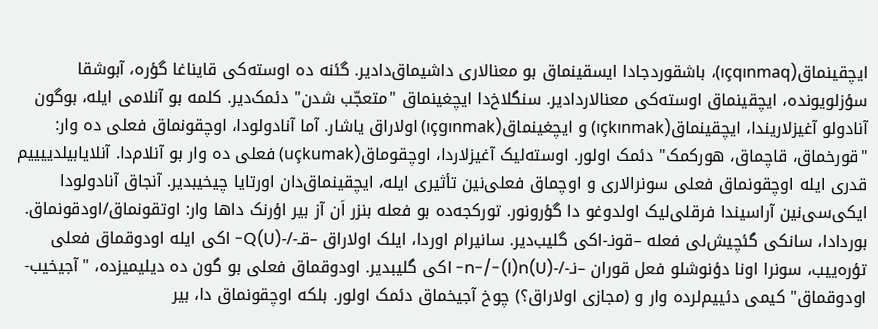ایچقینماق(ıçqınmaq)، باشقوردجادا ایسقینماق بو معنالاری داشیماق‌دادیر. گئنه ده اوسته‌کی قایناغا گؤره، آبوشقا سؤزلویونده، ایچقینماق اوسته‌کی معنالاردادیر. سنگلاخ‌دا ایچغینماق "متعجّب شدن" دئمک‌دیر. کلمه بو آنلامی ایله، بوگون آنادولو آغیزلاریندا، ایچقینماق(ıçkınmak) و ایچغینماق(ıçgınmak) اولاراق یاشار. آما آنادولودا، اوچقونماق فعلی ده وار: "قورخماق، قاچماق، هورکمک" دئمک اولور. اوسته‌لیک آغیزلاردا، اوچقوماق(uçkumak) فعلی ده وار بو آنلام‌دا. آنلایابیلدییییم قدری ایله اوچقونماق فعلی سونرالاری و اوچماق فعلی‌نین تأثیری ایله، ایچقینماق‌دان اورتایا چیخیبدیر. آنجاق آنادولودا ایکی‌سی‌نین آراسیندا فرقلی‌لیک اولدوغو دا گؤرونور. تورکجه‌ده بو فعله بنزر اَن آز بیر اؤرنک ‌داها وار: اوتقونماق/اودقونماق. بوردادا، سانکی گئچیش‌لی فعله –قونـ-اکی گلیب‌دیر. سانیرام اوردا، ایلک اولاراق –قـ-/-(U)Q- اکی ایله اودوقماق فعلی تؤره‌ییب، سونرا اونا دؤنوشلو فعل قوران –نـ-/-(U)n-/-(I)n- اکی گلیبدیر. اودوقماق فعلی بو گون ده دیلیمیزده، "آجیخیب-اودوقماق" کیمی دئییم‌لرده وار و (مجازی اولاراق؟) چوخ آجیخماق دئمک اولور. بلکه اوچقونماق دا، بیر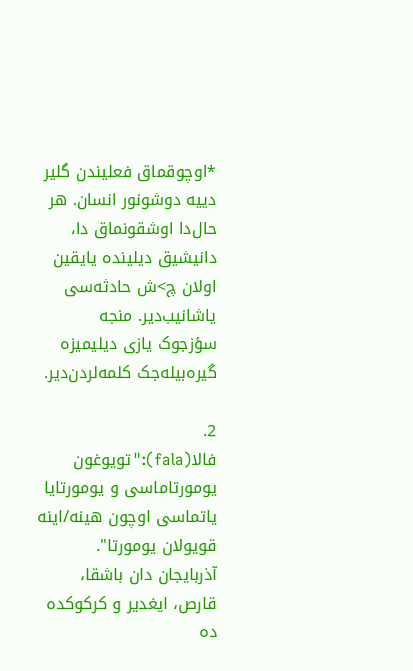*اوچوقماق فعلیندن گلیر دییه دوشونور انسان. هر حال‌دا اوشقونماق دا، دانیشیق دیلینده یایقین اولان چ>ش حادثه‌سی یاشانیب‌دیر. منجه سؤزجوک یازی دیلیمیزه گیره‌بیله‌جک کلمه‌لردن‌دیر.

2.      فالا(fala):"تویوغون یومورتاماسی و یومورتایا یاتماسی اوچون هینه/اینه قویولان یومورتا". آذربایجان دان باشقا، قارص، ایغدیر و کرکوکده ده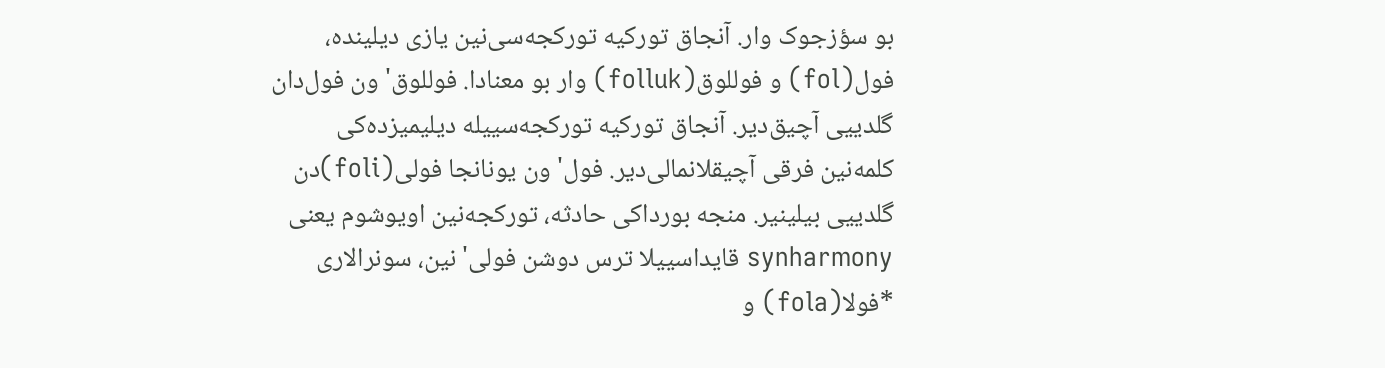بو سؤزجوک وار. آنجاق تورکیه تورکجه‌سی‌نین یازی دیلینده، فول(fol) و فوللوق(folluk) وار بو معنادا. فوللوق'ون فول‌دان گلدییی آچیق‌دیر. آنجاق تورکیه تورکجه‌سییله دیلیمیزده‌کی کلمه‌نین فرقی آچیقلانمالی‌دیر. فول'ون یونانجا فولی(foli)دن گلدییی بیلینیر. منجه بورداکی حادثه، تورکجه‌نین اویوشوم یعنی synharmony قایداسییلا ترس دوشن فولی'نین، سونرالاری *فولا(fola) و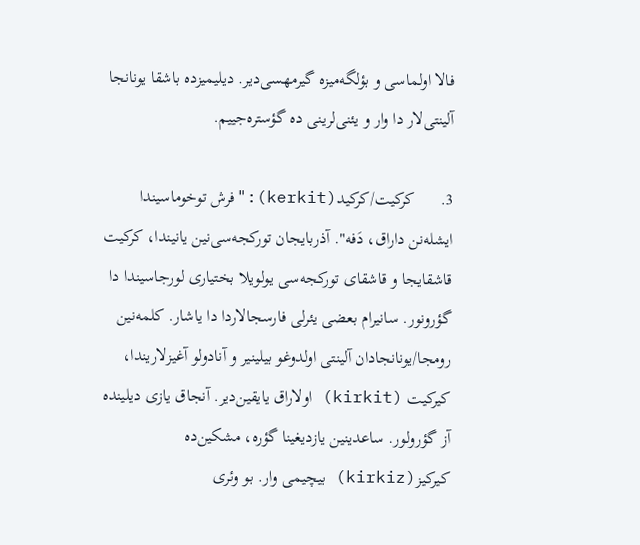فالا اولماسی و بؤلگه‌میزه گیرمهسی‌دیر. دیلیمیزده باشقا یونانجا آلینتی‌لار دا وار و یئنی‌لرینی ده گؤستره‌جییم.

3.      کرکیت/کرکید(kerkit):"فرش توخوماسیندا ایشله‌نن داراق، دَفه". آذربایجان تورکجه‌سی‌نین یانیندا، کرکیت قاشقایجا و قاشقای تورکجه‌سی یولویلا بختیاری لورجاسیندا دا گؤرونور. سانیرام بعضی یئرلی فارسجالاردا دا یاشار. کلمه‌نین رومجا/یونانجادان آلینتی اولدوغو بیلینیر و آنادولو آغیزلاریندا، کیرکیت (kirkit) اولاراق یایقین‌دیر. آنجاق یازی دیلینده آز گؤرولور. ساعدینین یازدیغینا گؤره، مشکین‌ده کیرکیز(kirkiz) بیچیمی وار. بو وئری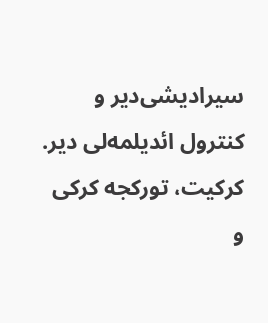سیرادیشی‌دیر و کنترول ائدیلمه‌لی دیر. کرکیت، تورکجه کرکی و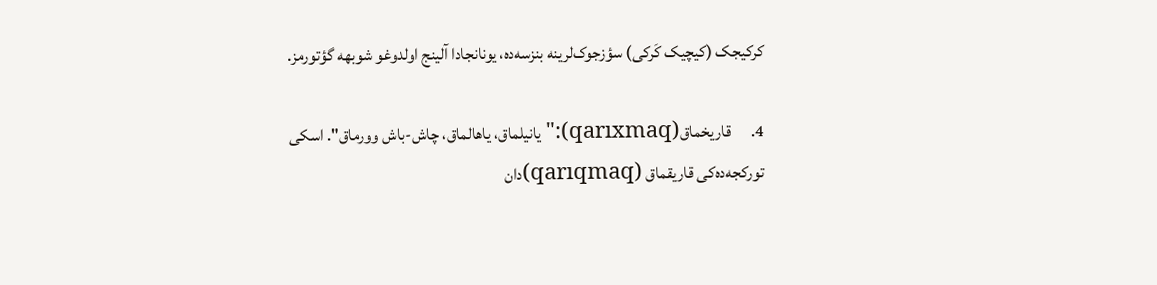کرکیجک (کیچیک کَرکی) سؤزجوک‌لرینه بنزسه‌ده، یونانجادا آلینج اولدوغو شوبهه گؤتورمز.

4.      قاریخماق(qarıxmaq):"یانیلماق، یاهالماق، چاش-باش وورماق". اسکی تورکجه‌ده‌کی قاریقماق (qarıqmaq)دان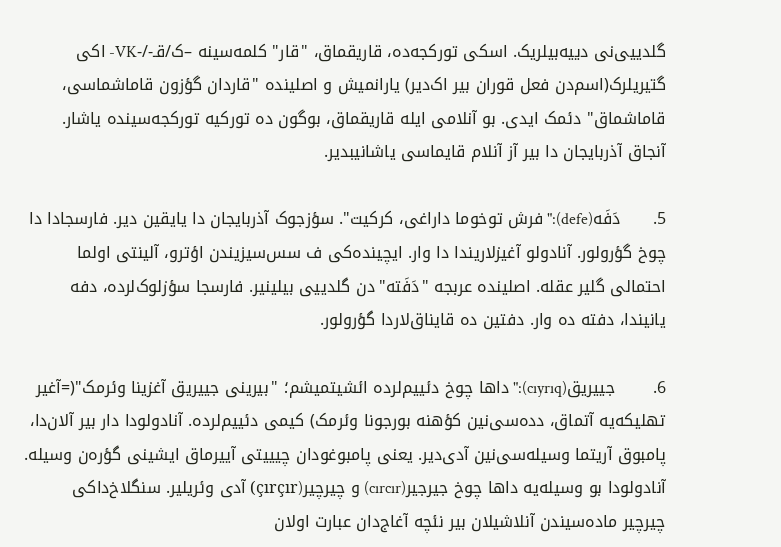گلدییی‌نی دییه‌بیلریک. اسکی تورکجه‌ده، قاریقماق، "قار" کلمه‌سینه –ک/قـ-/-VK- اکی گتیریلرک(اسم‌دن فعل قوران بیر اک‌دیر) یارانمیش و اصلینده "قاردان گؤزون قاماشماسی، قاماشماق" دئمک ایدی. بو آنلامی ایله قاریقماق، بوگون ده تورکیه تورکجه‌سینده یاشار. آنجاق آذربایجان دا بیر آز آنلام قایماسی یاشانیبد‌یر.

5.      دَفَه(defe):"فرش توخوما داراغی، کرکیت". سؤزجوک آذربایجان دا یایقین دیر. فارسجادا دا چوخ گؤرولور. آنادولو آغیزلاریندا دا وار. ایچینده‌کی ف سس‌سیزیندن اؤترو، آلینتی اولما احتمالی گلیر عقله. اصلینده عربجه "دَفَته"دن گلدییی بیلینیر. فارسجا سؤزلوک‌لرده، دفه یانیندا، دفته ده وار. دفتین ده قایناق‌لاردا گؤرولور.

6.       جییریق(cıyrıq):"داها چوخ دئییم‌لرده ائشیتمیشم؛ "بیرینی جییریق آغزینا وئرمک"(=آغیر تهلیکه‌یه آتماق، دده‌سی‌نین کؤهنه بورجونا وئرمک) کیمی دئییم‌لرده. آنادولودا دار بیر آلان‌دا، پامبوق آریتما وسیله‌سی‌نین آدی‌دیر. یعنی پامبوغودان چیییتی آییرماق ایشینی گؤره‌ن وسیله. آنادولودا بو وسیله‌یه داها چوخ جیرجیر(cırcır) و چیرچیر(çırçır) آدی وئریلیر. سنگلاخ‌داکی چیرچیر ماده‌سیندن آنلاشیلان بیر نئچه آغاج‌دان عبارت اولان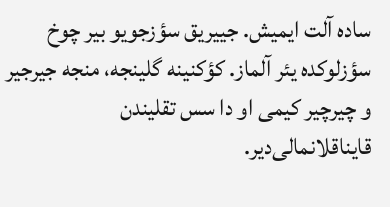ساده آلت ایمیش. جییریق سؤزجویو بیر چوخ سؤزلوکده یئر آلماز. کؤکنینه گلینجه، منجه جیرجیر و چیرچیر کیمی او دا سس تقلیندن قایناقلانمالی‌دیر.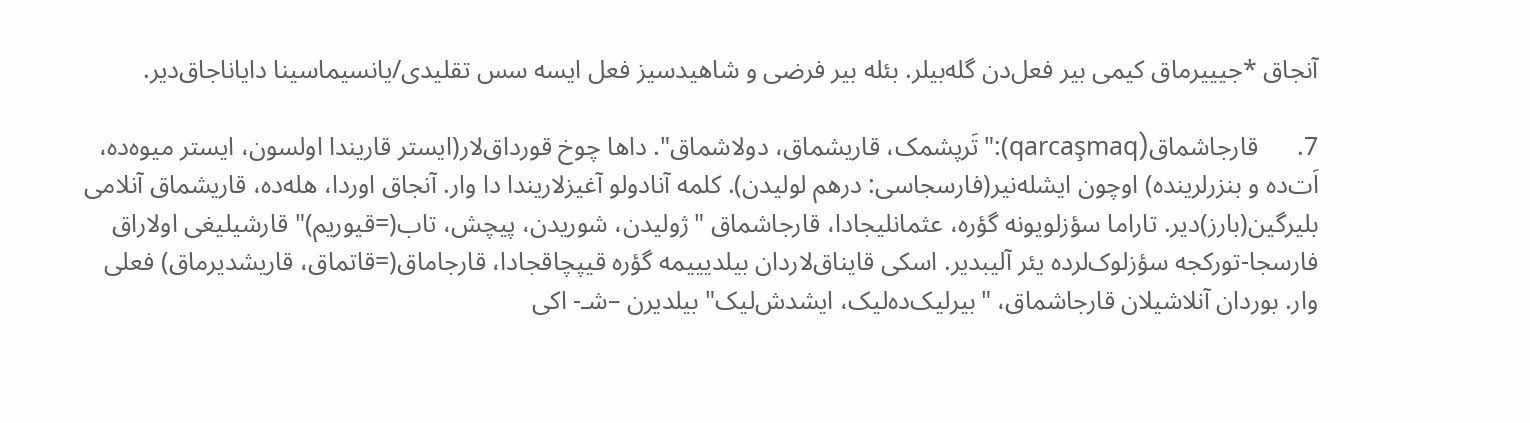آنجاق *جیییرماق کیمی بیر فعل‌دن گله‌بیلر. بئله بیر فرضی و شاهیدسیز فعل ایسه سس تقلیدی/یانسیماسینا دایاناجاق‌دیر.

7.      قارجاشماق(qarcaşmaq):"تَرپشمک، قاریشماق، دولاشماق". داها چوخ قورداق‌لار(ایستر قاریندا اولسون، ایستر میوه‌ده، اَت‌ده و بنزرلرینده) اوچون ایشله‌نیر(فارسجاسی: درهم لولیدن). کلمه آنادولو آغیزلاریندا دا وار. آنجاق اوردا، هله‌ده، قاریشماق آنلامی بلیرگین(بارز)دیر. تاراما سؤزلویونه گؤره، عثمانلیجادا، قارجاشماق "ژولیدن، شوریدن، پیچش، تاب(=قیوریم)" قارشیلیغی اولاراق فارسجا-تورکجه سؤزلوک‌لرده یئر آلیبدیر. اسکی قایناق‌لاردان بیلدیییمه گؤره قیپچاقجادا، قارجاماق(=قاتماق، قاریشدیرماق) فعلی وار. بوردان آنلاشیلان قارجاشماق، "بیرلیک‌ده‌لیک، ایشدش‌لیک" بیلدیرن –شـ- اکی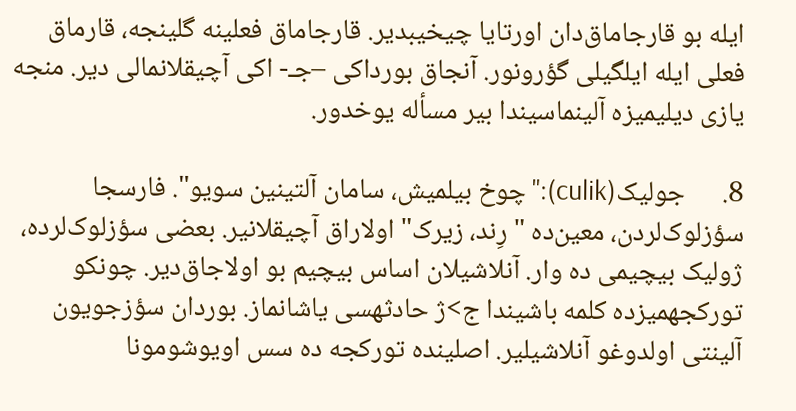ایله بو قارجاماق‌دان اورتایا چیخیبدیر. قارجاماق فعلینه گلینجه، قارماق فعلی ایله ایلگیلی گؤرونور. آنجاق بورداکی –جـ- اکی آچیقلانمالی دیر. منجه یازی دیلیمیزه آلینماسیندا بیر مسأله یوخدور.

8.      جولیک(culik):"چوخ بیلمیش، سامان آلتینین سویو". فارسجا سؤزلوک‌لردن، معین‌ده "رِند، زیرک" اولاراق آچیقلانیر. بعضی سؤزلوک‌لرده، ژولیک بیچیمی ده وار. آنلاشیلان اساس بیچیم بو اولاجاق‌دیر. چونکو تورکجهمیزده کلمه باشیندا ج>ژ حادثهسی یاشانماز. بوردان سؤزجویون آلینتی اولدوغو آنلاشیلیر. اصلینده تورکجه ده سس اویوشومونا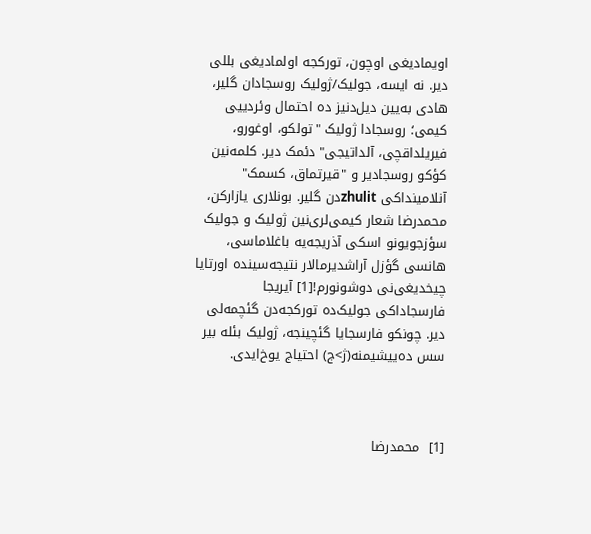اویمادیغی اوچون، تورکجه اولمادیغی بللی دیر. نه ایسه، جولیک/ژولیک روسجادان گلیر، هادی‌ به‌یین دیل‌دنیز ده احتمال وئردییی کیمی؛ روسجادا ژولیک "تولکو، اوغورو، فیریلداقچی، آلداتیجی" دئمک دیر. کلمه‌نین کؤکو روسجادیر و "قیرتماق، کسمک" آنلامینداکی zhulitدن گلیر. بونلاری یازارکن، محمدرضا شعار کیمی‌لری‌نین ژولیک و جولیک سؤزجویونو اسکی آذریجه‌یه باغلاماسی، هانسی گؤزل آراشدیرمالار نتیجه‌سینده اورتایا چیخدیغی‌نی دوشونورم![1] آیریجا فارسجاداکی جولیک‌ده تورکجه‌دن گئچمه‌لی دیر. چونکو فارسجایا گئچینجه، ژولیک بئله بیر سس ده‌ییشیمنه(ژ>ج) احتیاج یوخ‌ایدی.



[1]  محمدرضا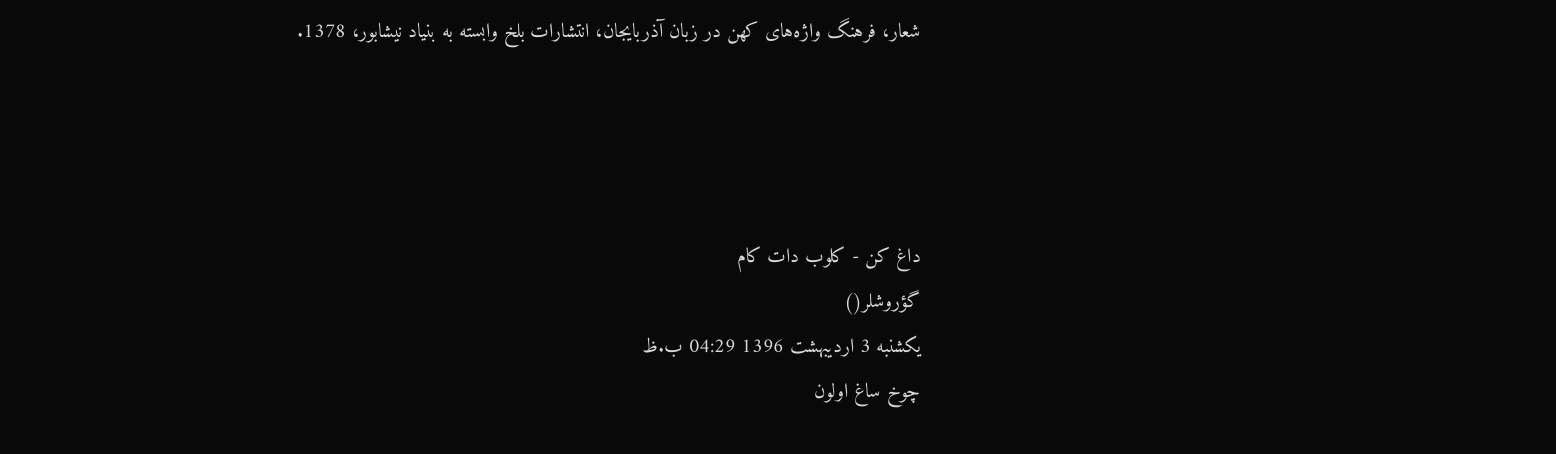شعار، فرهنگ واژه‌های کهن در زبان آذربایجان، انتشارات بلخ وابسته به بنیاد نیشابور، 1378.




داغ کن - کلوب دات کام
گؤروشلر()
یکشنبه 3 اردیبهشت 1396 04:29 ب.ظ
چوخ ساغ اولون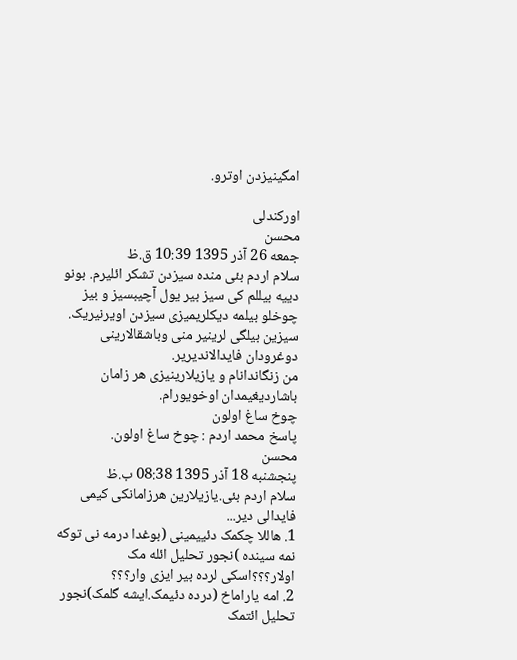امگینیزدن اوترو.

اورکندلی
محسن
جمعه 26 آذر 1395 10:39 ق.ظ
سلام اردم بئی منده سیزدن تشکر ائلیرم. بونو دییه بیللم کی سیز بیر یول آچیبسیز و بیز چوخلو بیلمه دیکلریمیزی سیزدن اویرنیریک. سیزین بیلگی لرینیر منی وباشقالارینی دوغرودان فایدالاندیریر.
من زنگاندانام و یازیلارینیزی هر زامان باشاردیغیمدان اوخویورام.
چوخ ساغ اولون
پاسخ محمد اردم : چوخ ساغ اولون.
محسن
پنجشنبه 18 آذر 1395 08:38 ب.ظ
سلام اردم بئی.یازیلارین هرزامانکی کیمی فایدالی دیر...
1. هاللا چکمک دئییمینی (بوغدا درمه نی توکه نمه سینده )نجور تحلیل ائله مک اولار؟؟؟اسکی لرده بیر ایزی وار؟؟؟
2. امه یاراماخ (درده دئیمک.ایشه گلمک)نجور تحلیل ائتمک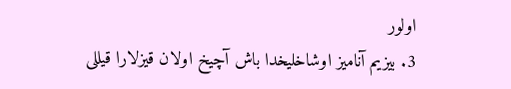اولور
3. بیزیم آنامیز اوشاخلیخدا باش آچیخ اولان قیزلارا قیللی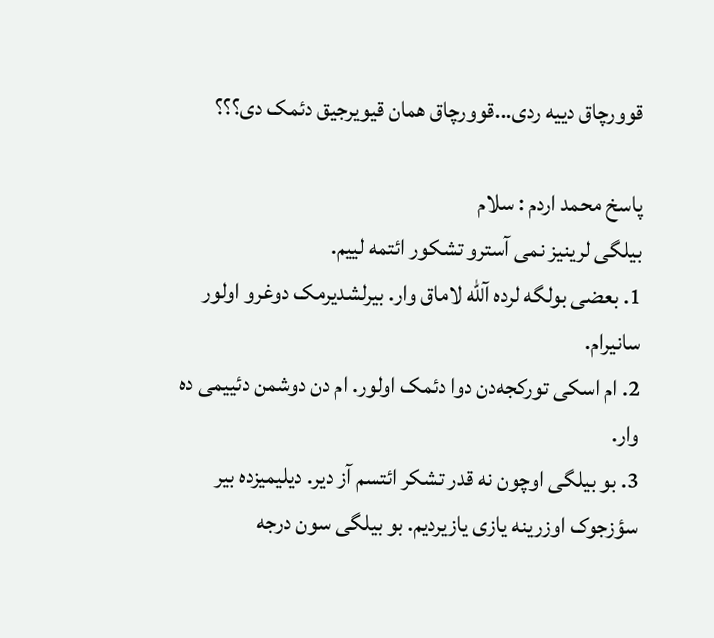قوورچاق دییه ردی...قوورچاق همان قیویرجیق دئمک دی؟؟؟

پاسخ محمد اردم : سلام
بیلگی لرینیز نمی آسترو تشکور ائتمه لییم.
1. بعضی بولگه لرده آلله لاماق وار. بیرلشدیرمک دوغرو اولور سانیرام.
2. ام اسکی تورکجه‌دن دوا دئمک اولور. ام دن دوشمن دئییمی ده وار.
3. بو بیلگی اوچون نه قدر تشکر ائتسم آز دیر. دیلیمیزده بیر سؤزجوک اوزرینه یازی یازیردیم. بو بیلگی سون درجه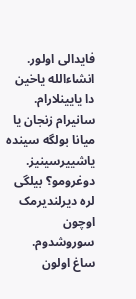فایدالی اولور. انشاءالله یاخین دا یایینلارام.
سانیرام زنجان یا میانا بولگه سینده یاشییرسینیز. دوغرومو؟ بیلگی لره دیرلندیرمک اوچون سوروشدوم.
ساغ اولون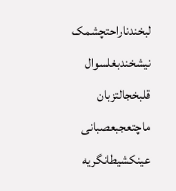لبخندناراحتچشمک
نیشخندبغلسوال
قلبخجالتزبان
ماچتعجبعصبانی
عینکشیطانگریه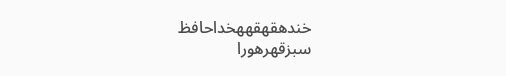خندهقهقههخداحافظ
سبزقهرهورا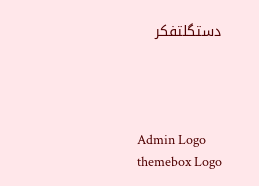دستگلتفکر




Admin Logo
themebox Logo